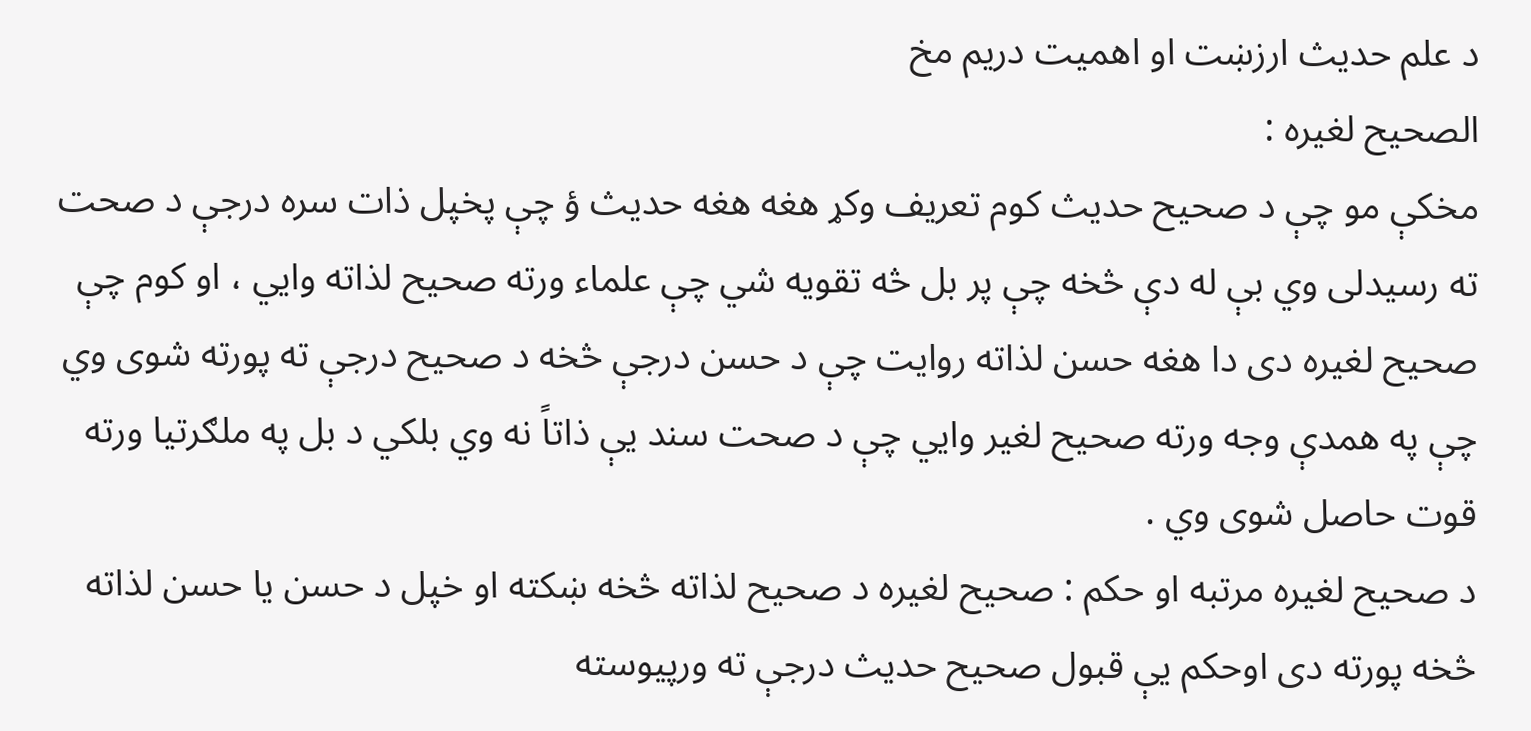د علم حدیث ارزښت او اهمیت دریم مخ
الصحيح لغيره :
مخکې مو چې د صحيح حديث کوم تعريف وکړ هغه هغه حديث ؤ چې پخپل ذات سره درجې د صحت ته رسيدلی وي بې له دې څخه چې پر بل څه تقويه شي چې علماء ورته صحيح لذاته وايي ، او کوم چې صحيح لغيره دی دا هغه حسن لذاته روايت چې د حسن درجې څخه د صحيح درجې ته پورته شوی وي چې په همدې وجه ورته صحيح لغير وايي چې د صحت سند يې ذاتاً نه وي بلکي د بل په ملګرتيا ورته قوت حاصل شوی وي .
د صحيح لغيره مرتبه او حکم : صحيح لغيره د صحيح لذاته څخه ښکته او خپل د حسن يا حسن لذاته څخه پورته دی اوحکم يې قبول صحيح حديث درجې ته ورپيوسته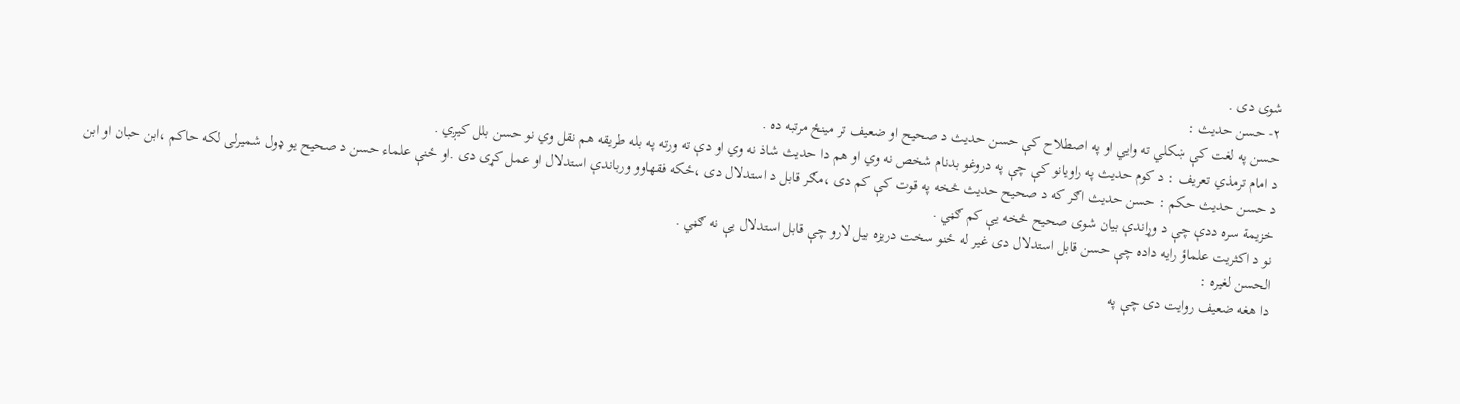شوی دی .
۲- حسن حديث :
حسن په لغت کې ښکلي ته وايي او په اصطلاح کې حسن حديث د صحيح او ضعيف تر مينځ مرتبه ده .
د امام ترمذي تعريف : د کوم حديث په راويانو کې چې په دروغو بدنام شخص نه وي او هم دا حديث شاذ نه وي او دې ته ورته په بله طريقه هم نقل وي نو حسن بلل کيږي .
د حسن حديث حکم : حسن حديث اګر که د صحيح حديث څخه په قوت کې کم دی ،مګر قابل د استدلال دی ،ځکه فقهاوو ورباندې استدلال او عمل کړی دی .او ځنې علماء حسن د صحيح يو ډول شميرلی لکه حاکم ،ابن حبان او ابن خزيمة سره ددې چې د وړاندې بيان شوی صحيح څخه يې کم ګڼي .
نو د اکثريت علماؤ رايه داده چې حسن قابل استدلال دی غير له ځنو سخت دريزه بيل لارو چې قابل استدلال يې نه ګڼي .
الحسن لغيره :
دا هغه ضعيف روايت دی چې په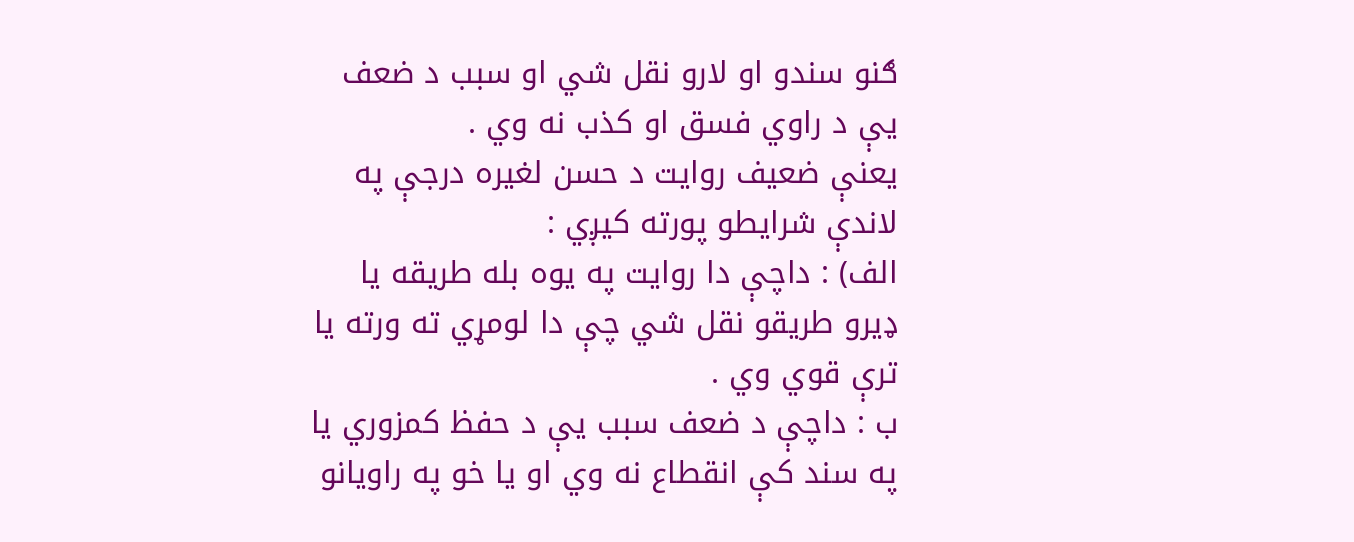ګنو سندو او لارو نقل شي او سبب د ضعف يې د راوي فسق او کذب نه وي .
يعنې ضعيف روايت د حسن لغيره درجې په لاندې شرايطو پورته کيږي :
الف) : داچې دا روايت په يوه بله طريقه يا ډيرو طريقو نقل شي چې دا لومړي ته ورته یا ترې قوي وي .
ب : داچې د ضعف سبب يې د حفظ کمزوري يا په سند کې انقطاع نه وي او يا خو په راويانو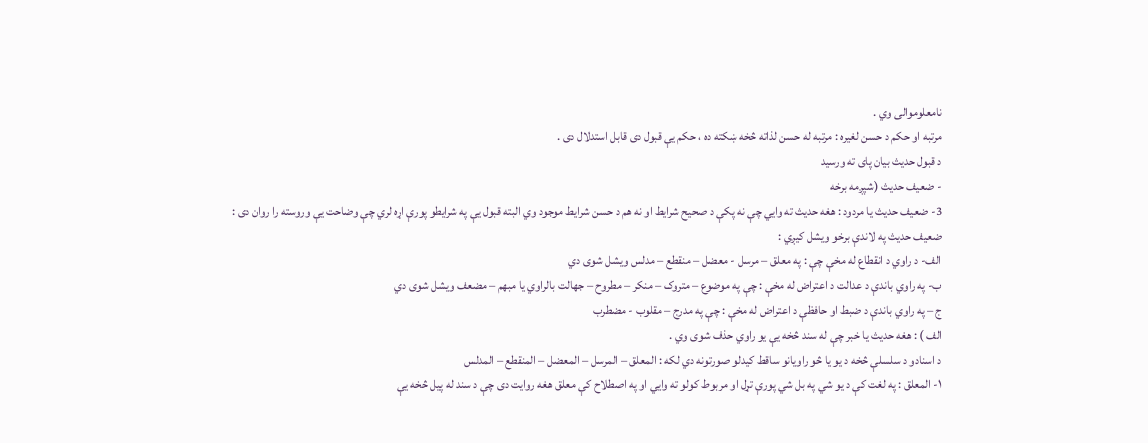نامعلوموالی وي .
مرتبه او حکم د حسن لغيره : مرتبه له حسن لذاته څخه ښکته ده ، حکم يې قبول دی قابل استدلال دی .
د قبول حديث بيان پای ته ورسيد
- ضعيف حديث (شپږمه برخه
3- ضعيف حديث يا مردود : هغه حديث ته وايي چې نه پکې د صحيح شرايط او نه هم د حسن شرايط موجود وي البته قبول يې په شرايطو پورې اړه لري چې وضاحت يې وروسته را روان دی :
ضعيف حديث په لاندې برخو ويشل کيږي :
الف- د راوي د انقطاع له مخې چې : په معلق – مرسل - معضل – منقطع – مدلس ويشل شوی دي
ب- په راوي باندې د عدالت د اعتراض له مخې : چې په موضوع – متروک – منکر – مطروح – جهالت بالراوي يا مبهم – مضعف ويشل شوی دي
ج – په راوي باندې د ضبط او حافظې د اعتراض له مخې : چې په مدرج – مقلوب - مضطرب
الف ) : هغه حديث يا خبر چې له سند څخه يې يو راوي حذف شوی وي .
د اسنادو د سلسلې څخه د يو يا څو راويانو ساقط کيدلو صورتونه دي لکه : المعلق – المرسل – المعضل – المنقطع – المدلس
۱- المعلق : په لغت کې د يو شي په بل شي پورې تړل او مربوط کولو ته وايي او په اصطلاح کې معلق هغه روايت دی چې د سند له پيل څخه يې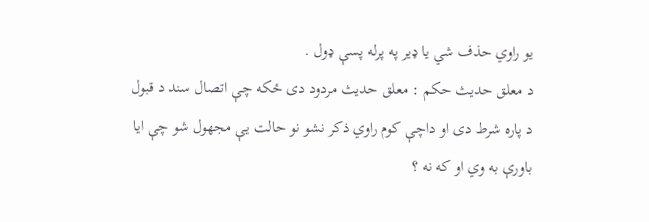يو راوي حذف شي يا ډير په پرله پسې ډول .
د معلق حديث حکم : معلق حديث مردود دی ځکه چې اتصال سند د قبول د پاره شرط دی او داچې کوم راوي ذکر نشو نو حالت يې مجهول شو چې ايا باورې به وي او که نه ؟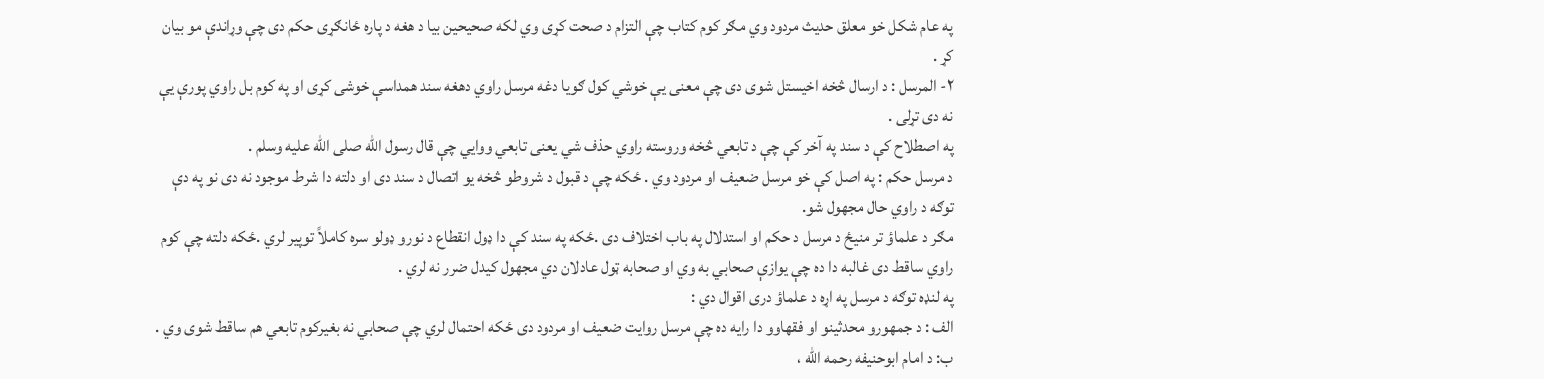په عام شکل خو معلق حديث مردود وي مګر کوم کتاب چې التزام د صحت کړی وي لکه صحيحين بيا د هغه د پاره ځانګړی حکم دی چې وړاندې مو بيان کړ .
۲- المرسل : د ارسال څخه اخيستل شوی دی چې معنی يې خوشي کول ګويا دغه مرسل راوي دهغه سند همداسې خوشی کړی او په کوم بل راوي پورې يې نه دی تړلی .
په اصطلاح کې د سند په آخر کې چې د تابعي څخه وروسته راوي حذف شي يعنی تابعي ووايي چې قال رسول الله صلی الله عليه وسلم .
د مرسل حکم : په اصل کې خو مرسل ضعيف او مردود وي . ځکه چې د قبول د شروطو څخه يو اتصال د سند دی او دلته دا شرط موجود نه دی نو په دې توګه د راوي حال مجهول شو.
مګر د علماؤ تر منيځ د مرسل د حکم او استدلال په باب اختلاف دی .ځکه په سند کې دا ډول انقطاع د نورو ډولو سره کاملاً توپير لري .ځکه دلته چې کوم راوي ساقط دی غالبه دا ده چې يوازې صحابي به وي او صحابه ټول عادلان دي مجهول کيدل ضرر نه لري .
په لنډه توګه د مرسل په اړه د علماؤ دری اقوال دي :
الف : د جمهورو محدثينو او فقهاوو دا رايه ده چې مرسل روايت ضعيف او مردود دی ځکه احتمال لري چې صحابي نه بغيرکوم تابعي هم ساقط شوی وي .
ب: د امام ابوحنيفه رحمه الله ،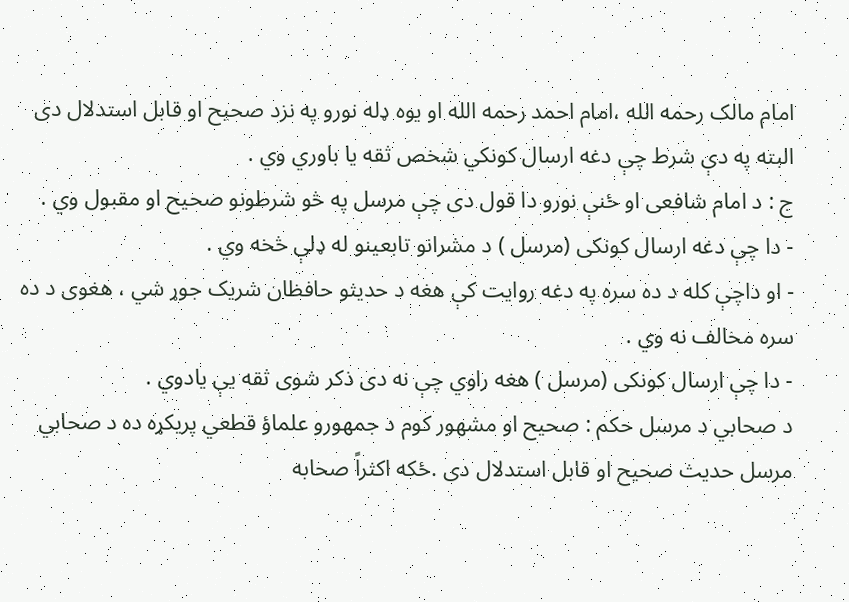امام مالک رحمه الله ،امام احمد رحمه الله او يوه ډله نورو په نزد صحيح او قابل استدلال دی البته په دې شرط چې دغه ارسال کونکي شخص ثقه يا باوري وي .
ج : د امام شافعی او ځنې نورو دا قول دی چې مرسل په څو شرطونو صحيح او مقبول وي .
- دا چې دغه ارسال کونکی (مرسل ) د مشرانو تابعينو له ډلې څخه وي .
- او داچې کله د ده سره په دغه روايت کې هغه د حديثو حافظان شريک جوړ شي ، هغوی د ده سره مخالف نه وي .
- دا چې ارسال کونکی (مرسل ) هغه راوي چې نه دی ذکر شوی ثقه يې يادوي .
د صحابي د مرسل حکم : صحيح او مشهور کوم د جمهورو علماؤ قطعي پريکړه ده د صحابي مرسل حديث صحيح او قابل استدلال دی .ځکه اکثراً صحابه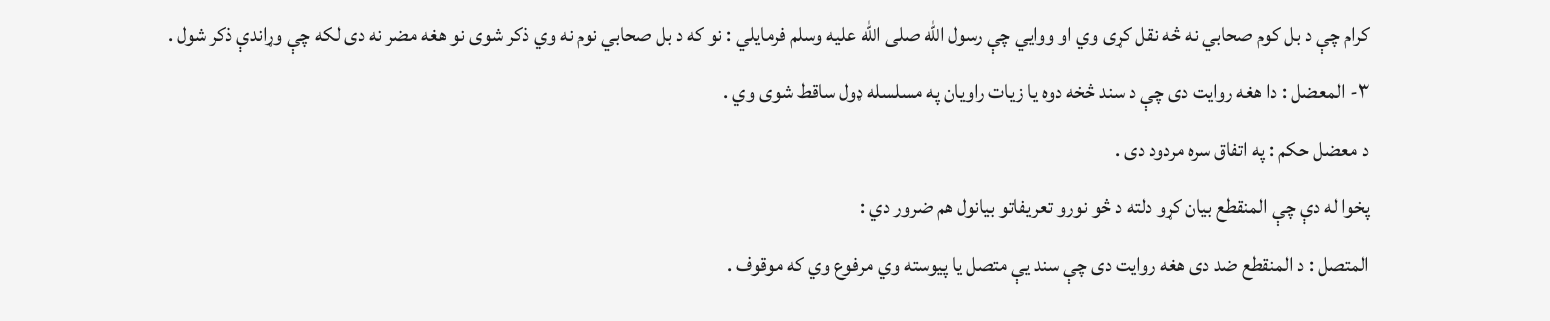کرام چې د بل کوم صحابي نه څه نقل کړی وي او ووايي چې رسول الله صلی الله عليه وسلم فرمايلي : نو که د بل صحابي نوم نه وي ذکر شوی نو هغه مضر نه دی لکه چې وړاندې ذکر شول .
۳- المعضل : دا هغه روايت دی چې د سند څخه دوه يا زيات راويان په مسلسله ډول ساقط شوی وي .
د معضل حکم : په اتفاق سره مردود دی .
پخوا له دې چې المنقطع بيان کړو دلته د څو نورو تعريفاتو بيانول هم ضرور دي :
المتصل : د المنقطع ضد دی هغه روايت دی چې سند يې متصل يا پيوسته وي مرفوع وي که موقوف .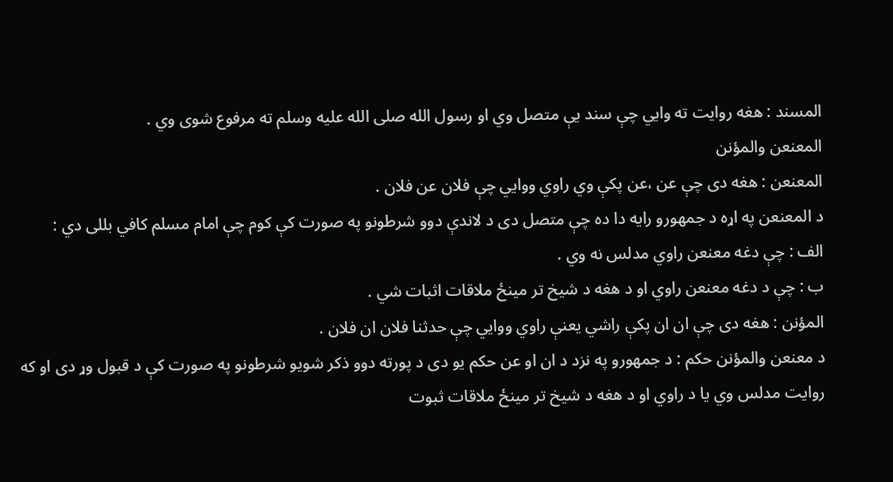المسند : هغه روايت ته وايي چې سند يې متصل وي او رسول الله صلی الله عليه وسلم ته مرفوع شوی وي .
المعنعن والمؤنن
المعنعن : هغه دی چې عن ،عن پکې وي راوي ووايي چې فلان عن فلان .
د المعنعن په اړه د جمهورو رايه دا ده چې متصل دی د لاندې دوو شرطونو په صورت کې کوم چې امام مسلم کافي بللی دي :
الف : چې دغه معنعن راوي مدلس نه وي .
ب : چې د دغه معنعن راوي او د هغه د شيخ تر مينځ ملاقات اثبات شي .
المؤنن : هغه دی چې ان ان پکې راشي يعنې راوي ووايي چې حدثنا فلان ان فلان .
د معنعن والمؤنن حکم : د جمهورو په نزد د ان او عن حکم يو دی د پورته دوو ذکر شويو شرطونو په صورت کې د قبول وړ دی او که روايت مدلس وي يا د راوي او د هغه د شيخ تر مينځ ملاقات ثبوت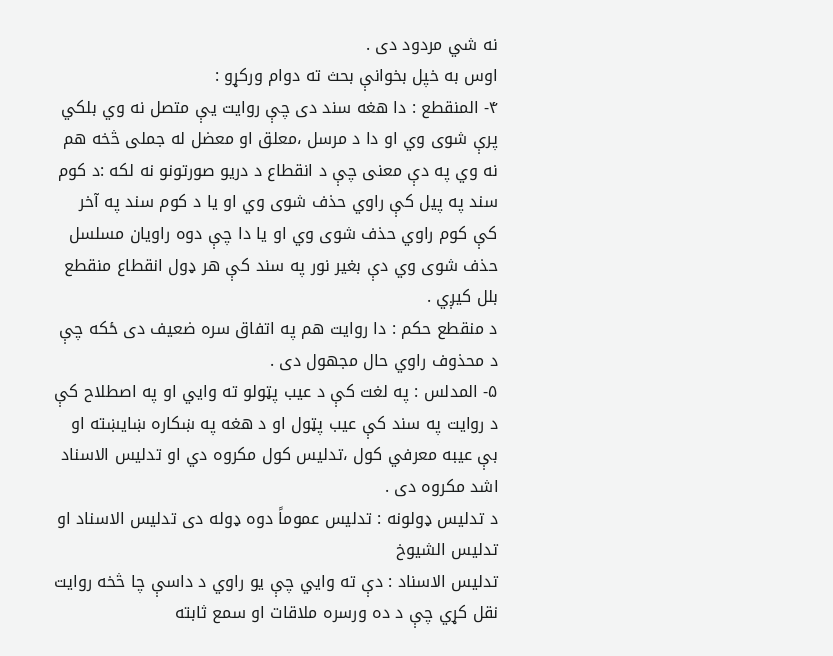نه شي مردود دی .
اوس به خپل بخوانې بحث ته دوام ورکړو :
۴- المنقطع : دا هغه سند دی چې روايت يې متصل نه وي بلکي پرې شوی وي او دا د مرسل ،معلق او معضل له جملی څخه هم نه وي په دې معنی چې د انقطاع د دريو صورتونو نه لکه :د کوم سند په پيل کې راوي حذف شوی وي او يا د کوم سند په آخر کې کوم راوي حذف شوی وي او يا دا چې دوه راويان مسلسل حذف شوی وي دې بغير نور په سند کې هر ډول انقطاع منقطع بلل کيږي .
د منقطع حکم : دا روايت هم په اتفاق سره ضعيف دی ځکه چې د محذوف راوي حال مجهول دی .
۵- المدلس : په لغت کې د عيب پټولو ته وايي او په اصطلاح کې د روايت په سند کې عيب پټول او د هغه په ښکاره ښايښته او بې عيبه معرفي کول ،تدليس کول مکروه دي او تدليس الاسناد اشد مکروه دی .
د تدليس ډولونه : تدليس عموماً دوه ډوله دی تدليس الاسناد او تدليس الشيوخ
تدليس الاسناد : دې ته وايي چې يو راوي د داسې چا څخه روايت نقل کړي چې د ده ورسره ملاقات او سمع ثابته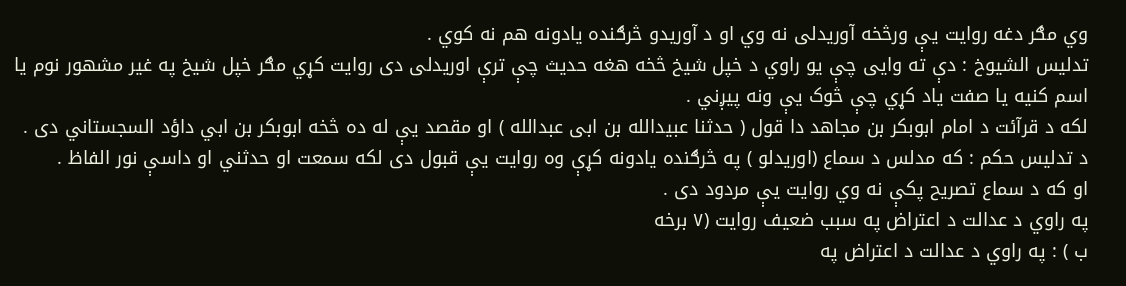وي مګر دغه روايت يې ورڅخه آوريدلی نه وي او د آوريدو څرګنده يادونه هم نه کوي .
تدليس الشيوخ : دې ته وايی چې يو راوي د خپل شيخ څخه هغه حديث چې ترې اوريدلی دی روايت کړي مګر خپل شيخ په غير مشهور نوم يا اسم کنيه يا صفت ياد کړي چې څوک يې ونه پيږني .
لکه د قرآئت د امام ابوبکر بن مجاهد دا قول ( حدثنا عبيدالله بن ابی عبدالله ) او مقصد يې له ده څخه ابوبکر بن ابي داؤد السجستاني دی .
د تدليس حکم : که مدلس د سماع (اوريدلو ) په څرګنده يادونه کړې وه روايت يې قبول دی لکه سمعت او حدثني او داسې نور الفاظ .
او که د سماع تصريح پکې نه وي روايت یې مردود دی .
په راوي د عدالت د اعتراض په سبب ضعيف روايت (۷ برخه
ب ) : په راوي د عدالت د اعتراض په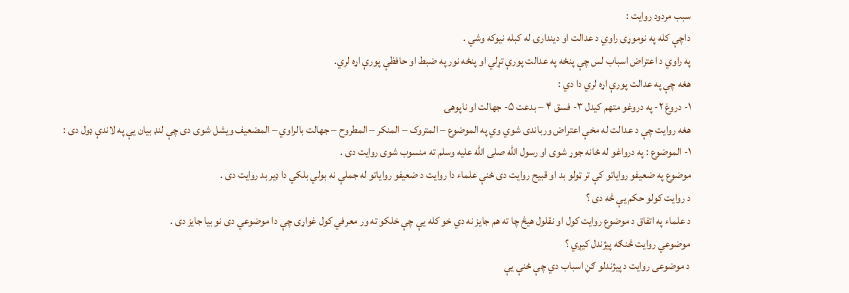سبب مردود روايت :
داچې کله په نوموړی راوي د عدالت او ديندارۍ له کبله نيوکه وشي .
په راوي د اعتراض اسباب لس چې پنځه په عدالت پورې تړلي او پنځه نور په ضبط او حافظې پورې اړه لري.
هغه چې په عدالت پورې اړه لري دا دي :
۱- دروغ ۲- په دروغو متهم کيدل ۳- فسق ۴ – بدعت ۵- جهالت او ناپوهۍ
هغه روايت چې د عدالت له مخې اعتراض ورباندی شوي وي په الموضوع – المتروک – المنکر – المطروح – جهالت بالراوي – المضعيف ويشل شوی دی چې لنډ بيان يې په لاندې ډول دی :
۱- الموضوع : په درواغو له ځانه جوړ شوی او رسول الله صلی الله عليه وسلم ته منسوب شوی روايت دی .
موضوع په ضعيفو رواياتو کې تر ټولو بد او قبيح روايت دی ځنې علماء دا روايت د ضعيفو رواياتو له جملې نه بولي بلکي دا ډير بد روايت دی .
د روايت کولو حکم يې څه دی ؟
د علماء په اتفاق د موضوع روايت کول او نقلول هيڅ چا ته هم جايز نه دي خو کله يې چې خلکو ته ور معرفي کول غواړی چې دا موضوعي دی نو بيا جايز دی .
موضوعي روايت څنګه پيژندل کيږي ؟
د موضوعی روايت د پيژندلو ګڼ اسباب دي چې ځنې يې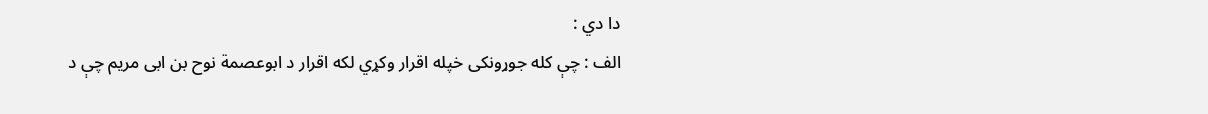دا دي :
الف : چې کله جوړونکی خپله اقرار وکړي لکه اقرار د ابوعصمة نوح بن ابی مريم چې د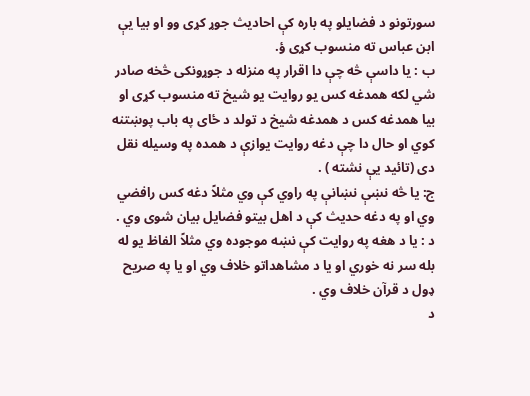سورتونو د فضايلو په باره کې احاديث جوړ کړی وو او بيا يې ابن عباس ته منسوب کړی ؤ.
ب : یا داسې څه چې دا اقرار په منزله د جوړونکی څخه صادر شي لکه همدغه کس يو روايت يو شيخ ته منسوب کړی او بيا همدغه کس د همدغه شيخ د تولد د ځای په باب پوښتنه کوي او حال دا چې دغه روايت يوازې د همده په وسيله نقل دی (تائيد يې نشته ) .
ج: يا څه نښې نښانې په راوي کې وي مثلاً دغه کس رافضي وي او په دغه حديث کې د اهل بيتو فضايل بيان شوی وي .
د : يا د هغه په روايت کې نښه موجوده وي مثلاً الفاظ يو له بله سر نه خوري او يا د مشاهداتو خلاف وي او يا په صريح ډول د قرآن خلاف وي .
د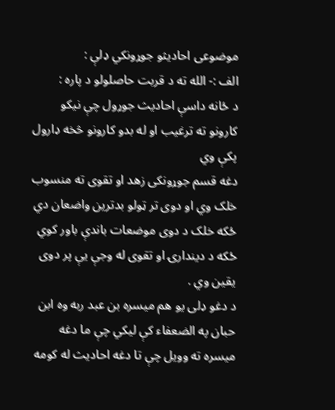موضوعی احاديثو جوړونکي ډلې :
الف :- الله ته د قربت حاصلولو د پاره :
د ځانه داسې احاديث جوړول چې نيکو کارونو ته ترغيب او له بدو کارونو څخه ډارول پکې وي
دغه قسم جوړونکی زهد او تقوی ته منسوب خلک وي او دوی تر ټولو بدترين واضعان دي ځکه خلک د دوی موضعات باندې باور کوي ځکه د ديندارۍ او تقوی له وجې يې پر دوی يقين وي .
د دغو ډلی يو هم ميسره بن عبد ربه وه ابن حبان په الضعفاء کې ليکي چې ما دغه ميسره ته وويل چې تا دغه احاديث له کومه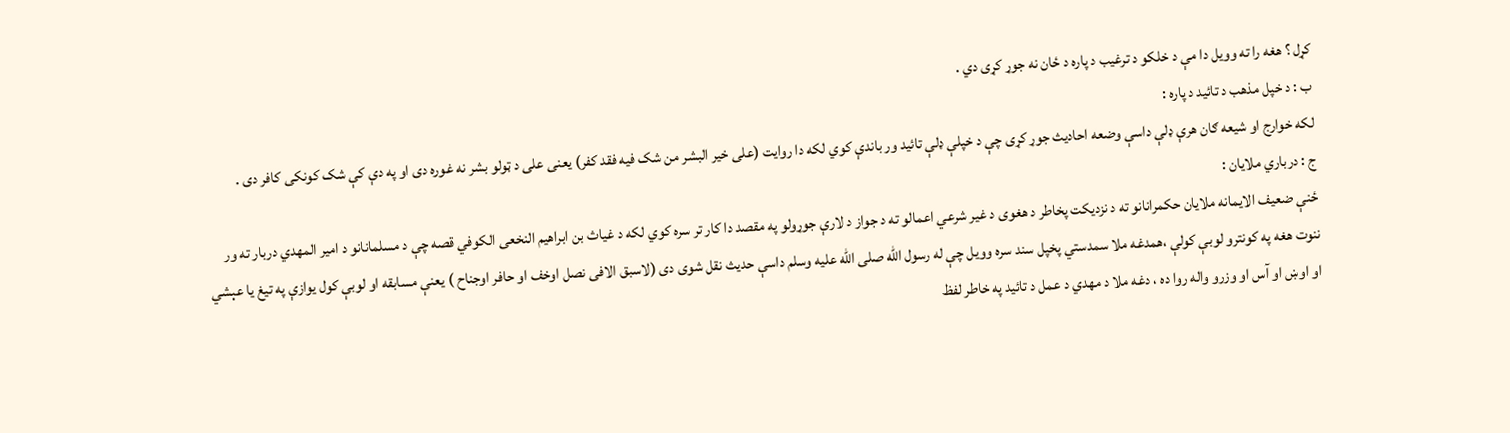کړل ؟ هغه را ته وويل دا مې د خلکو د ترغيب د پاره د ځان نه جوړ کړی دي .
ب : د خپل مذهب د تائيد د پاره :
لکه خوارج او شيعه ګان هرې ډلې داسې وضعه احاديث جوړ کړی چې د خپلې ډلې تائيد ور باندې کوي لکه دا روايت (علی خير البشر من شک فيه فقد کفر) يعنی علی د ټولو بشر نه غوره دی او په دې کې شک کونکی کافر دی .
ج : درباري ملايان :
ځنې ضعيف الايمانه ملايان حکمرانانو ته د نزديکت پخاطر د هغوی د غير شرعي اعمالو ته د جواز د لارې جوړولو په مقصد دا کار تر سره کوي لکه د غياث بن ابراهيم النخعی الکوفي قصه چې د مسلمانانو د امير المهدي دربار ته ور ننوت هغه په کونترو لوبې کولې ،همدغه ملا سمدستي پخپل سند سره وويل چې له رسول الله صلی الله عليه وسلم داسې حديث نقل شوی دی (لاسبق الافی نصل اوخف او حافر اوجناح ) يعنې مسابقه او لوبې کول يوازې په تيغ يا عېشي او اوښ او آس او وزرو واله روا ده ، دغه ملا د مهدي د عمل د تائيد په خاطر لفظ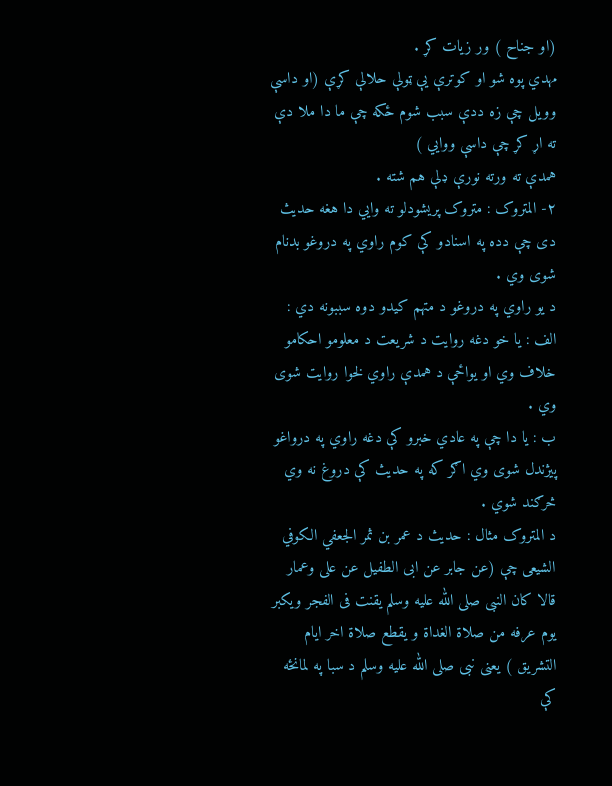(او جناح ) ور زيات کړ .
مهدي پوه شو او کوترې يې ټولې حلالې کړې (او داسې وويل چې زه ددې سبب شوم ځکه چې ما دا ملا دې ته اړ کړ چې داسې ووايي )
همدې ته ورته نورې ډلې هم شته .
۲- المتروک : متروک پريشودلو ته وايي دا هغه حديث دی چې دده په اسنادو کې کوم راوي په دروغو بدنام شوی وي .
د يو راوي په دروغو د متهم کيدو دوه سببونه دي :
الف : يا خو دغه روايت د شريعت د معلومو احکامو خلاف وي او يواځې د همدې راوي لخوا روايت شوی وي .
ب : يا دا چې په عادي خبرو کې دغه راوي په درواغو پيژندل شوی وي اګر که په حديث کې دروغ نه وي څرګند شوي .
د المتروک مثال : حديث د عمر بن ثمر الجعفي الکوفي الشيعی چې (عن جابر عن ابی الطفيل عن علی وعمار قالا کان النبی صلی الله عليه وسلم يقنت فی الفجر ويکبر يوم عرفه من صلاة الغداة و يقطع صلاة اخر ايام التشريق ) يعنی نبی صلی الله عليه وسلم د سبا په لمانځه کې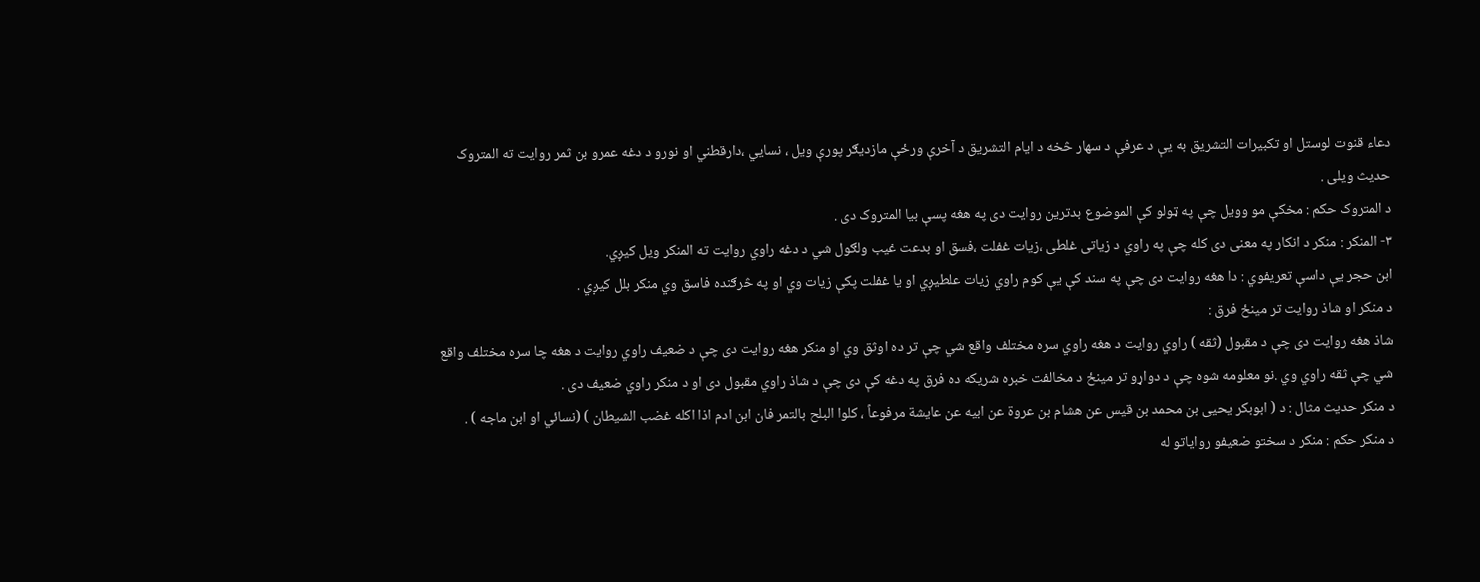دعاء قنوت لوستل او تکبيرات التشريق به يې د عرفې د سهار څخه د ايام التشريق د آخرې ورځې مازدیګر پورې ويل ، نسايي ،دارقطني او نورو د دغه عمرو بن ثمر روايت ته المتروک حديث ويلی .
د المتروک حکم : مخکې مو وويل چې په ټولو کې الموضوع بدترين روايت دی په هغه پسې بيا المتروک دی .
۳- المنکر : منکر د انکار په معنی دی کله چې په راوي د زياتی غلطی ،زيات غفلت ،فسق او بدعت غيب ولګول شي د دغه راوي روايت ته المنکر ويل کيږي.
ابن حجر يې داسې تعريفوي : دا هغه روايت دی چې په سند کې يې کوم راوي زيات علطيږي او يا غفلت پکې زيات وي او په څرګنده فاسق وي منکر بلل کيږي .
د منکر او شاذ روايت تر مينځ فرق :
شاذ هغه روايت دی چې د مقبول (ثقه ) راوي روايت د هغه راوي سره مختلف واقع شي چې تر ده اوثق وي او منکر هغه روايت دی چې د ضعيف راوي روايت د هغه چا سره مختلف واقع شي چې ثقه راوي وي .نو معلومه شوه چې د دواړو تر مينځ د مخالفت خبره شريکه ده فرق په دغه کې دی چې د شاذ راوي مقبول دی او د منکر راوي ضعيف دی .
د منکر حديث مثال : د ( ابوبکر يحيی بن محمد بن قيس عن هشام بن عروة عن ابيه عن عايشة مرفوعاً ، کلوا البلح بالتمر فان ابن ادم اذا اکله غضب الشيطان ) (نسائي او ابن ماجه ) .
د منکر حکم : منکر د سختو ضعيفو رواياتو له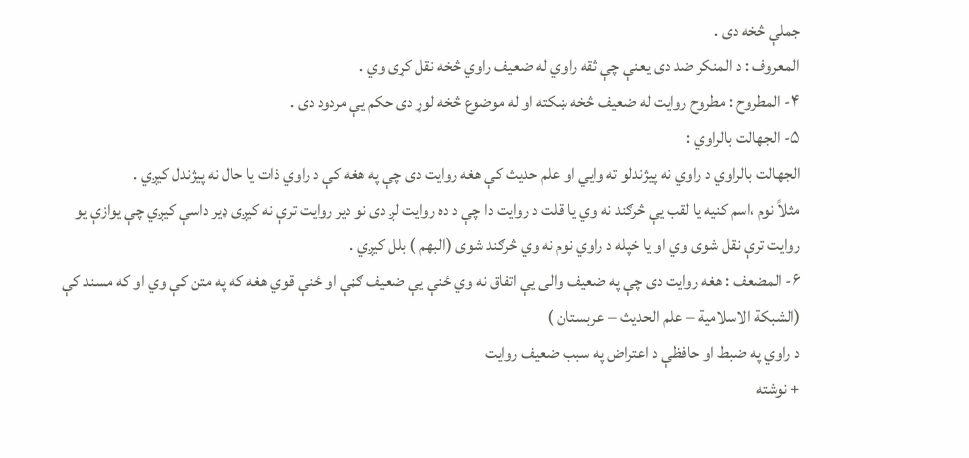جملې څخه دی .
المعروف : د المنکر ضد دی يعنې چې ثقه راوي له ضعيف راوي څخه نقل کړی وي .
۴- المطروح : مطروح روايت له ضعيف څخه ښکته او له موضوع څخه لوړ دی حکم يې مردود دی .
۵- الجهالت بالراوي :
الجهالت بالراوي د راوي نه پيژندلو ته وايي او علم حديث کې هغه روايت دی چې په هغه کې د راوي ذات يا حال نه پيژندل کيږي .
مثلاً نوم ،اسم کنيه يا لقب يې څرګند نه وي يا قلت د روايت دا چې د ده روايت لږ دی نو دير روايت ترې نه کيږی ډير داسې کيږي چې يوازې يو روايت ترې نقل شوی وي او يا خپله د راوي نوم نه وي څرګند شوی (البهم ) بلل کيږي .
۶- المضعف : هغه روايت دی چې په ضعيف والی يې اتفاق نه وي ځنې يې ضعيف ګڼې او ځنې قوي هغه که په متن کې وي او که مسند کې (الشبکة الاسلامية – علم الحديث – عربستان )
د راوي په ضبط او حافظې د اعتراض په سبب ضعيف روايت
+ نوشته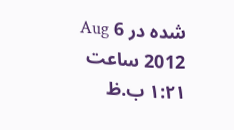شده در 6 Aug 2012 ساعت ۱:۲۱ ب.ظ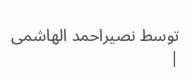توسط نصیراحمد الهاشمی
|